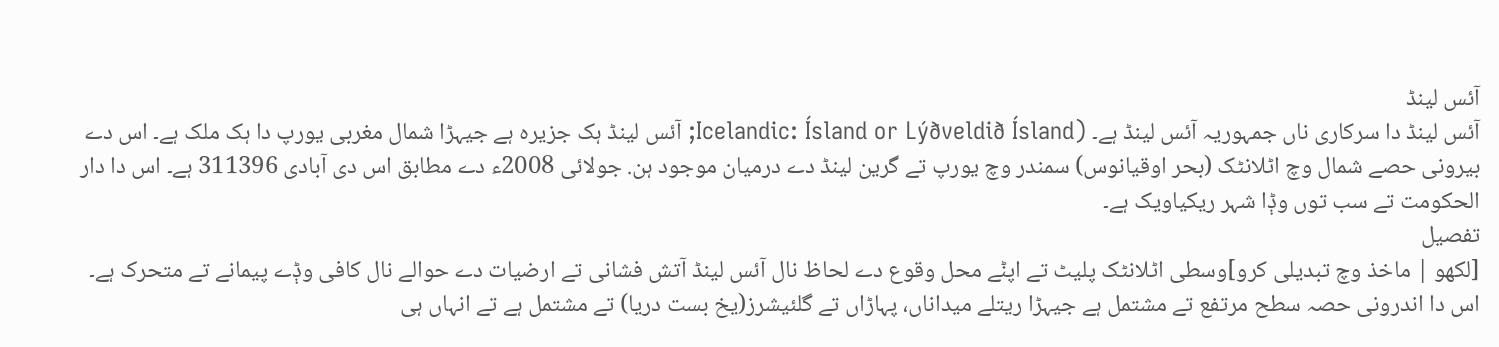آئس لینڈ
آئس لینڈ دا سرکاری ناں جمہوریہ آئس لینڈ ہے۔ (Icelandic: Ísland or Lýðveldið Ísland; آئس لینڈ ہک جزیرہ ہے جیہڑا شمال مغربی یورپ دا ہک ملک ہے۔ اس دے بیرونی حصے شمال وچ اٹلانٹک (بحر اوقیانوس) سمندر وچ یورپ تے گرین لینڈ دے درمیان موجود ہن. جولائی 2008ء دے مطابق اس دی آبادی 311396 ہے۔ اس دا دار الحکومت تے سب توں وݙا شہر ریکیاویک ہے۔
تفصیل
[لکھو | ماخذ وچ تبدیلی کرو]وسطی اٹلانٹک پلیٹ تے اپݨے محل وقوع دے لحاظ نال آئس لینڈ آتش فشانی تے ارضیات دے حوالے نال کافی وݙے پیمانے تے متحرک ہے۔ اس دا اندرونی حصہ سطح مرتفع تے مشتمل ہے جیہڑا ریتلے میداناں، پہاڑاں تے گلئیشرز(یخ بست دریا) تے مشتمل ہے تے انہاں ہی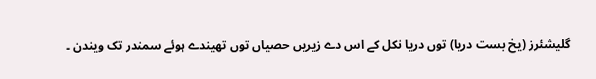گلیشئرز (یخ بست دریا) توں دریا نکل کے اس دے زیریں حصیاں توں تھیندے ہوئے سمندر تک ویندن ۔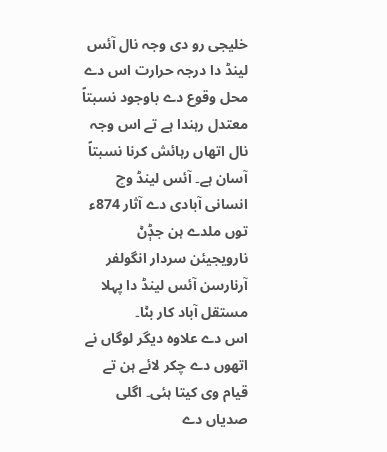خلیجی رو دی وجہ نال آئس لینڈ دا درجہ حرارت اس دے محل وقوع دے باوجود نسبتاً معتدل رہندا ہے تے اس وجہ نال اتھاں رہائش کرنا نسبتاً آسان ہے۔ آئس لینڈ وچ انسانی آبادی دے آثار 874ء توں ملدے ہن جݙݨ نارویجیئن سردار انگولفر آرنارسن آئس لینڈ دا پہلا مستقل آباد کار بݨا۔
اس دے علاوہ دیگر لوگاں نے اتھوں دے چکر لائے ہن تے قیام وی کیتا ہئی۔ اگلی صدیاں دے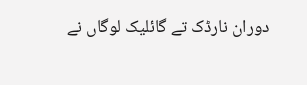دوران نارڈک تے گائلیک لوگاں نے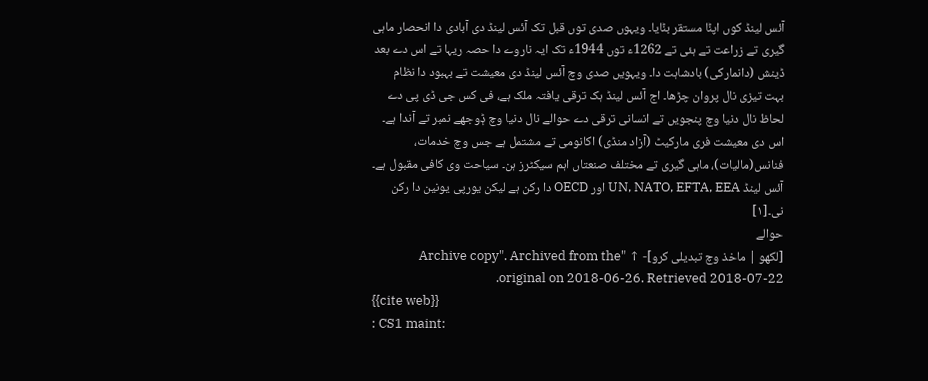آئس لینڈ کوں اپݨا مستقر بݨایا۔ ویہوں صدی توں قبل تک آئس لینڈ دی آبادی دا انحصار ماہی گیری تے زراعت تے ہئی تے 1262ء توں 1944ء تک ایہ ناروے دا حصہ ریہا تے اس دے بعد ڈینش (دانمارکی) بادشاہت دا۔ ویہویں صدی وچ آئس لینڈ دی معیشت تے بہبود دا نظام بہت تیزی نال پروان چڑھا۔ اج آئس لینڈ ہک ترقی یافتہ ملک ہے، فی کس جی ڈی پی دے لحاظ نال دنیا وچ پنجویں تے انسانی ترقی دے حوالے نال دنیا وچ ݙوجھے نمبر تے آندا ہے۔ اس دی معیشت فری مارکیٹ (آزاد منڈی) اکانومی تے مشتمل ہے جس وچ خدمات، فنانس(مالیات)، ماہی گیری تے مختلف صنعتاں اہم سیکٹرز ہن۔ سیاحت وی کافی مقبول ہے۔ آئس لینڈ UN, NATO, EFTA, EEA اور OECD دا رکن ہے لیکن یورپی یونین دا رکن نی۔[١]
حوالے
[لکھو | ماخذ وچ تبدیلی کرو]- ↑ "Archive copy". Archived from the original on 2018-06-26. Retrieved 2018-07-22.
{{cite web}}
: CS1 maint: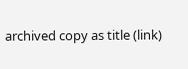archived copy as title (link)